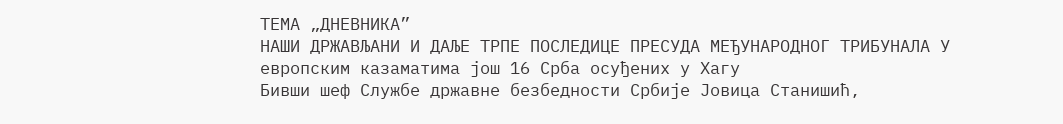ТЕМА „ДНЕВНИКА”
НАШИ ДРЖАВЉАНИ И ДАЉЕ ТРПЕ ПОСЛЕДИЦЕ ПРЕСУДА МЕЂУНАРОДНОГ ТРИБУНАЛА У европским казаматима још 16 Срба осуђених у Хагу
Бивши шеф Службе државне безбедности Србије Јовица Станишић,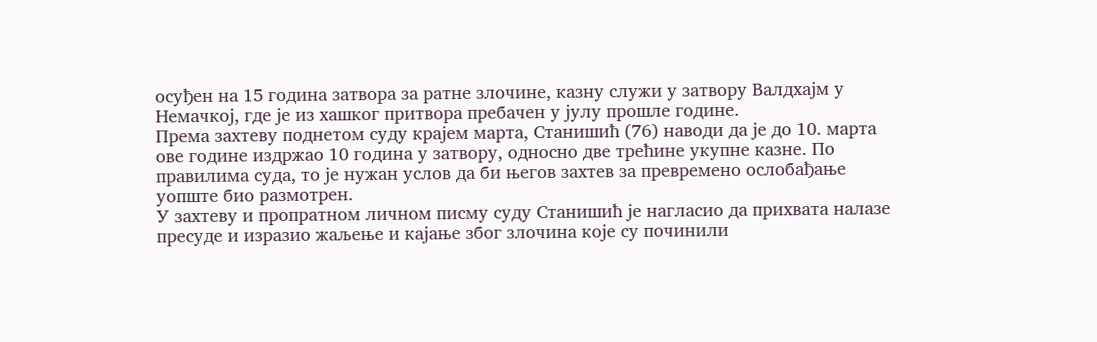осуђен на 15 година затвора за ратне злочине, казну служи у затвору Валдхајм у Немачкој, где је из хашког притвора пребачен у јулу прошле године.
Према захтеву поднетом суду крајем марта, Станишић (76) наводи да је до 10. марта ове године издржао 10 година у затвору, односно две трећине укупне казне. По правилима суда, то је нужан услов да би његов захтев за превремено ослобађање уопште био размотрен.
У захтеву и пропратном личном писму суду Станишић је нагласио да прихвата налазе пресуде и изразио жаљење и кајање због злочина које су починили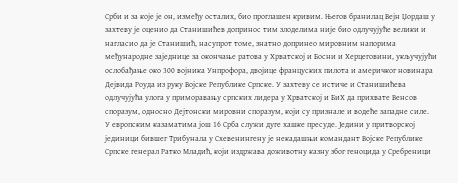Срби и за које је он, између осталих, био проглашен кривим. Његов бранилац Вејн Џордаш у захтеву је оценио да Станишићев допринос тим злоделима није био одлучујуће велики и нагласио да је Станишић, насупрот томе, знатно допринео мировним напорима међународне заједнице за окончање ратова у Хрватској и Босни и Херцеговини, укључујући ослобађање око 300 војника Унпрофора, двојице француских пилота и америчког новинара Дејвида Роуда из руку Војске Републике Српске. У захтеву се истиче и Станишићева одлучујућа улога у приморавању српских лидера у Хрватској и БиХ да прихвате Венсов споразум, односно Дејтонски мировни споразум, који су признале и водеће западне силе.
У европским казаматима још 16 Срба служи дуге хашке пресуде. Једини у притворској јединици бившег Трибунала у Схевенингену је некадашњи командант Војске Републике Српске генерал Ратко Младић, који издржава доживотну казну због геноцида у Сребреници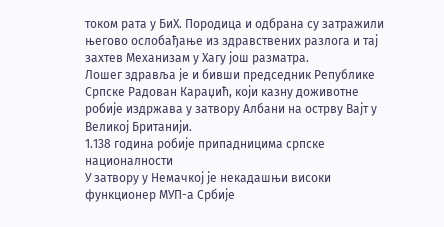током рата у БиХ. Породица и одбрана су затражили његово ослобађање из здравствених разлога и тај захтев Механизам у Хагу још разматра.
Лошег здравља је и бивши председник Републике Српске Радован Караџић, који казну доживотне робије издржава у затвору Албани на острву Вајт у Великој Британији.
1.138 година робије припадницима српске националности
У затвору у Немачкој је некадашњи високи функционер МУП-а Србије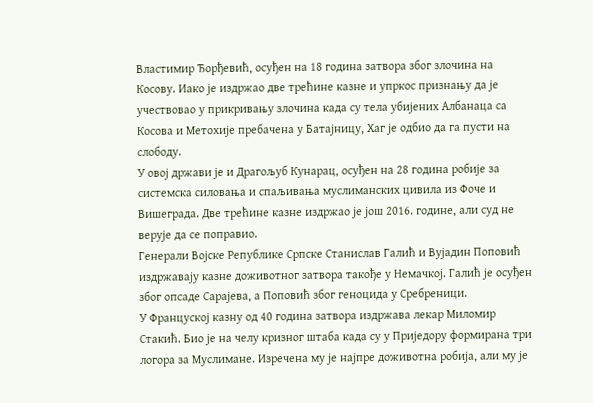Властимир Ђорђевић, осуђен на 18 година затвора због злочина на Косову. Иако је издржао две трећине казне и упркос признању да је учествовао у прикривању злочина када су тела убијених Албанаца са Косова и Метохије пребачена у Батајницу, Хаг је одбио да га пусти на слободу.
У овој држави је и Драгољуб Кунарац, осуђен на 28 година робије за системска силовања и спаљивања муслиманских цивила из Фоче и Вишеграда. Две трећине казне издржао је још 2016. године, али суд не верује да се поправио.
Генерали Војске Републике Српске Станислав Галић и Вујадин Поповић издржавају казне доживотног затвора такође у Немачкој. Галић је осуђен због опсаде Сарајева, а Поповић због геноцида у Сребреници.
У Француској казну од 40 година затвора издржава лекар Миломир Стакић. Био је на челу кризног штаба када су у Приједору формирана три логора за Муслимане. Изречена му је најпре доживотна робија, али му је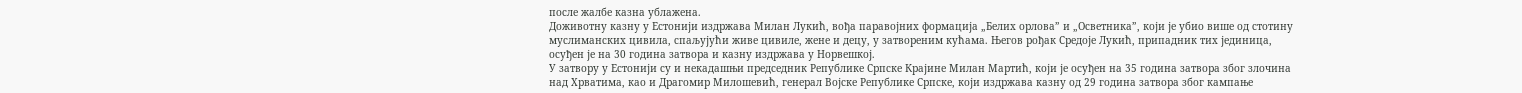после жалбе казна ублажена.
Доживотну казну у Естонији издржава Милан Лукић, вођа паравојних формација „Белих орлова” и „Осветника”, који је убио више од стотину муслиманских цивила, спаљујући живе цивиле, жене и децу, у затвореним кућама. Његов рођак Средоје Лукић, припадник тих јединица, осуђен је на 30 година затвора и казну издржава у Норвешкој.
У затвору у Естонији су и некадашњи председник Републике Српске Крајине Милан Мартић, који је осуђен на 35 година затвора због злочина над Хрватима, као и Драгомир Милошевић, генерал Војске Републике Српске, који издржава казну од 29 година затвора због кампање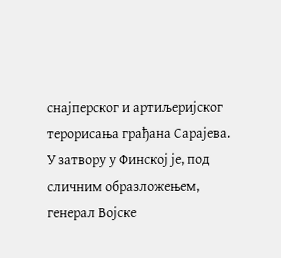снајперског и артиљеријског терорисања грађана Сарајева.
У затвору у Финској је, под сличним образложењем, генерал Војске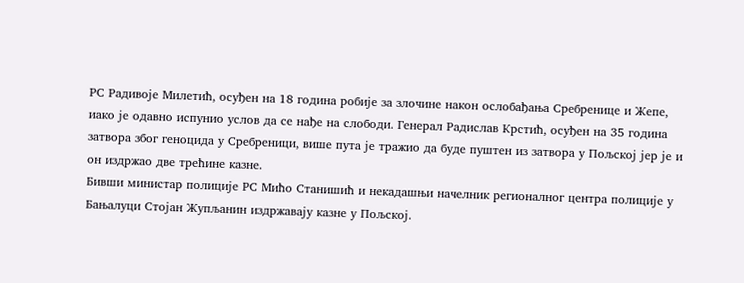РС Радивоје Милетић, осуђен на 18 година робије за злочине након ослобађања Сребренице и Жепе, иако је одавно испунио услов да се нађе на слободи. Генерал Радислав Крстић, осуђен на 35 година затвора због геноцида у Сребреници, више пута је тражио да буде пуштен из затвора у Пољској јер је и он издржао две трећине казне.
Бивши министар полиције РС Мићо Станишић и некадашњи начелник регионалног центра полиције у Бањалуци Стојан Жупљанин издржавају казне у Пољској.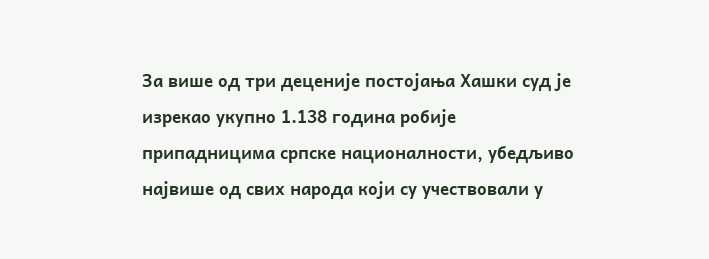За више од три деценије постојања Хашки суд је изрекао укупно 1.138 година робије припадницима српске националности, убедљиво највише од свих народа који су учествовали у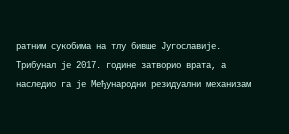ратним сукобима на тлу бивше Југославије. Трибунал је 2017. године затворио врата, а наследио га је Међународни резидуални механизам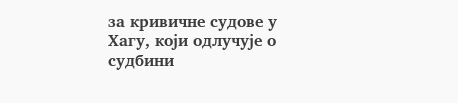за кривичне судове у Хагу, који одлучује о судбини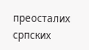преосталих српских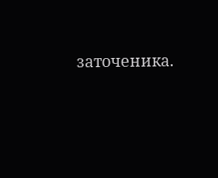заточеника.